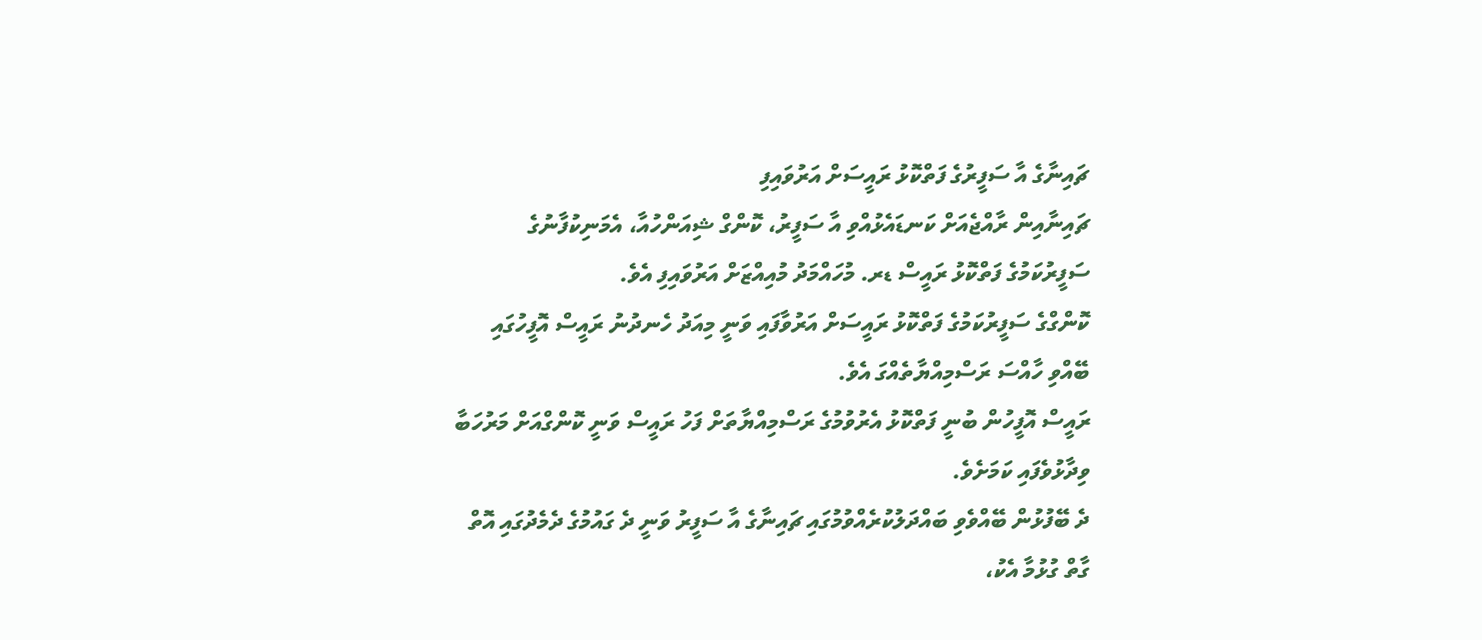ޗައިނާގެ އާ ސަފީރުގެ ފަތްކޮޅު ރައީސަށް އަރުވައިފި
ޗައިނާއިން ރާއްޖެއަށް ކަނޑައެޅުއްވި އާ ސަފީރު، ކޮންގް ޝިއަންހުއާ، އެމަނިކުފާނުގެ ސަފީރުކަމުގެ ފަތްކޮޅު ރައީސް ޑރ. މުހައްމަދު މުއިއްޒަށް އަރުވައިފި އެވެ.
ކޮންގްގެ ސަފީރުކަމުގެ ފަތްކޮޅު ރައީސަށް އަރުވާފައި ވަނީ މިއަދު ހެނދުނު ރައީސް އޮފީހުގައި ބޭއްވި ހާއްސަ ރަސްމިއްޔާތެއްގަ އެވެ.
ރައީސް އޮފީހުން ބުނީ ފަތްކޮޅު އެރުވުމުގެ ރަސްމިއްޔާތަށް ފަހު ރައީސް ވަނީ ކޮންގްއަށް މަރުހަބާ ވިދާޅުވެފައި ކަމަށެވެ.
ދެ ބޭފުޅުން ބޭއްވެވި ބައްދަލުކުރެއްވުމުގައި ޗައިނާގެ އާ ސަފީރު ވަނީ ދެ ގައުމުގެ ދެމެދުގައި އޮތް ގާތް ގުޅުމާ އެކު،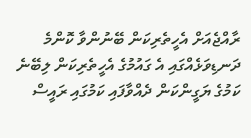ރާއްޖެއަށް އެހީތެރިކަން ބޭނުންވާ ކޮންމެ ދަނޑިވަޅެއްގައި އެ ގައުމުގެ އެހީތެރިކަން ލިބޭނެ ކަމުގެ ޔަގީންކަން ދެއްވާފައި ކަމުގައި ރައީސް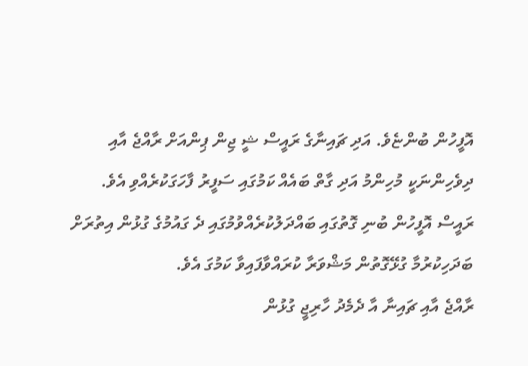އޮފީހުން ބުންޏެވެ. އަދި ޗައިނާގެ ރައީސް ޝީ ޖިން ޕިންއަށް ރާއްޖެ އާއި ދިވެހިންނަކީ މުހިންމު އަދި ގާތް ބައެއް ކަމުގައި ސަފީރު ފާހަގަކުރެއްވި އެވެ.
ރައީސް އޮފީހުން ބުނި ގޮތުގައި ބައްދަލުކުރެއްވުމުގައި ދެ ގައުމުގެ ގުޅުން އިތުރަށް ބަދަހިކުރުމާ ގުޅޭގޮތުން މަޝްވަރާ ކުރައްވާފައިވާ ކަމުގަ އެވެ.
ރާއްޖެ އާއި ޗައިނާ އާ ދެމެދު ހާރިޖީ ގުޅުން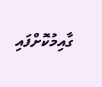ގާއިމުކޮށްފައި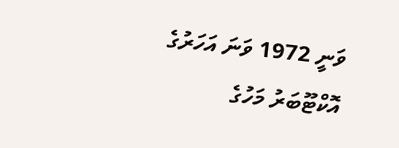ވަނީ 1972 ވަނަ އަހަރުގެ އޮކްޓޫބަރު މަހުގެ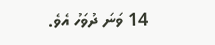14 ވަނަ ދުވަހު އެވެ.